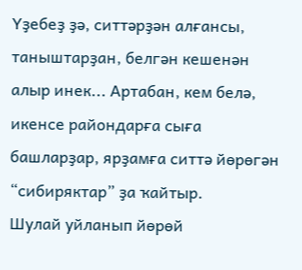Үҙебеҙ ҙә, ситтәрҙән алғансы, таныштарҙан, белгән кешенән алыр инек... Артабан, кем белә, икенсе райондарға сыға башларҙар, ярҙамға ситтә йөрөгән “сибиряктар” ҙа ҡайтыр.
Шулай уйланып йөрөй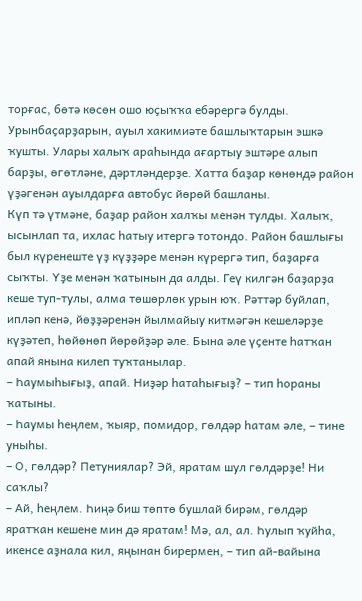торғас, бөтә көсөн ошо юҫыҡҡа ебәрергә булды. Урынбаҫарҙарын, ауыл хакимиәте башлыҡтарын эшкә ҡушты. Улары халыҡ араһында ағартыу эштәре алып барҙы, өгөтләне, дәртләндерҙе. Хатта баҙар көнөндә район үҙәгенән ауылдарға автобус йөрөй башланы.
Күп тә үтмәне, баҙар район халҡы менән тулды. Халыҡ, ысынлап та, ихлас һатыу итергә тотондо. Район башлығы был күренеште үҙ күҙҙәре менән күрергә тип, баҙарға сыҡты. Үҙе менән ҡатынын да алды. Геү килгән баҙарҙа кеше туп-тулы, алма төшөрлөк урын юҡ. Рәттәр буйлап, ипләп кенә, йөҙҙәренән йылмайыу китмәгән кешеләрҙе күҙәтеп, һөйөнөп йөрөйҙәр әле. Бына әле үҫенте һатҡан апай янына килеп туҡтанылар.
– Һаумыһығыҙ, апай. Ниҙәр һатаһығыҙ? – тип һораны ҡатыны.
– Һаумы һеңлем, ҡыяр, помидор, гөлдәр һатам әле, – тине уныһы.
– О, гөлдәр? Петуниялар? Эй, яратам шул гөлдәрҙе! Ни саҡлы?
– Ай, һеңлем. Һиңә биш төптө бушлай бирәм, гөлдәр яратҡан кешене мин дә яратам! Мә, ал, ал. Һулып ҡуйһа, икенсе аҙнала кил, яңынан бирермен, – тип ай-вайына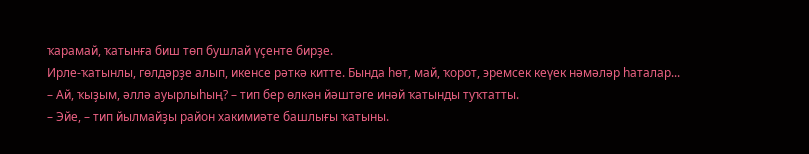ҡарамай, ҡатынға биш төп бушлай үҫенте бирҙе.
Ирле-ҡатынлы, гөлдәрҙе алып, икенсе рәткә китте. Бында һөт, май, ҡорот, эремсек кеүек нәмәләр һаталар...
– Ай, ҡыҙым, әллә ауырлыһың? – тип бер өлкән йәштәге инәй ҡатынды туҡтатты.
– Эйе, – тип йылмайҙы район хакимиәте башлығы ҡатыны.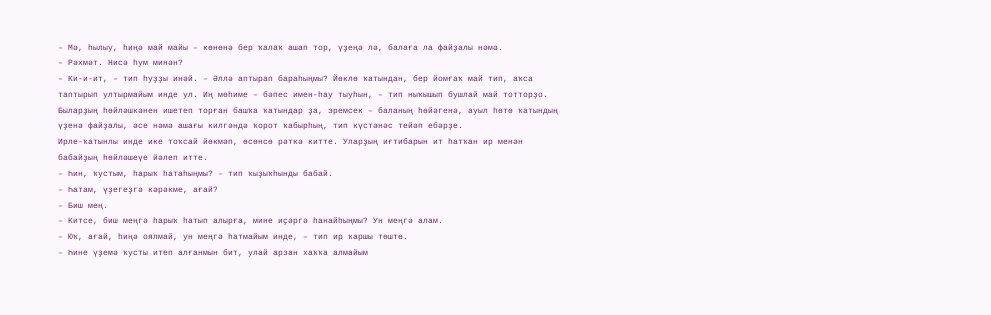– Мә, һылыу, һиңә май майы – көнөнә бер ҡалаҡ ашап тор, үҙеңә лә, балаға ла файҙалы нәмә.
– Рәхмәт. Нисә һум минән?
– Ки-и-ит, – тип һуҙҙы инәй. – Әллә аптырап бараһыңмы? Йөклө ҡатындан, бер йомғаҡ май тип, аҡса таптырып ултырмайым инде ул. Иң мөһиме – бәпес имен-һау тыуһын, – тип ныҡышып бушлай май тотторҙо.
Быларҙың һөйләшкәнен ишетеп торған башҡа ҡатындар ҙа, эремсек – баланың һөйәгенә, ауыл һөтө ҡатындың үҙенә файҙалы, әсе нәмә ашағы килгәндә ҡорот ҡабырһың, тип күстәнәс тейәп ебәрҙе.
Ирле-ҡатынлы инде ике тоҡсай йөкмәп, өсөнсө рәткә китте. Уларҙың иғтибарын ит һатҡан ир менән бабайҙың һөйләшеүе йәлеп итте.
– Һин, ҡустым, һарыҡ һатаһыңмы? – тип ҡыҙыҡһынды бабай.
– Һатам, үҙегеҙгә кәрәкме, ағай?
– Биш мең.
– Китсе, биш меңгә һарыҡ һатып алырға, мине иҫәргә һанайһыңмы? Ун меңгә алам.
– Юҡ, ағай, һиңә оялмай, ун меңгә һатмайым инде, – тип ир ҡаршы төштө.
– Һине үҙемә ҡусты итеп алғанмын бит, улай арзан хаҡҡа алмайым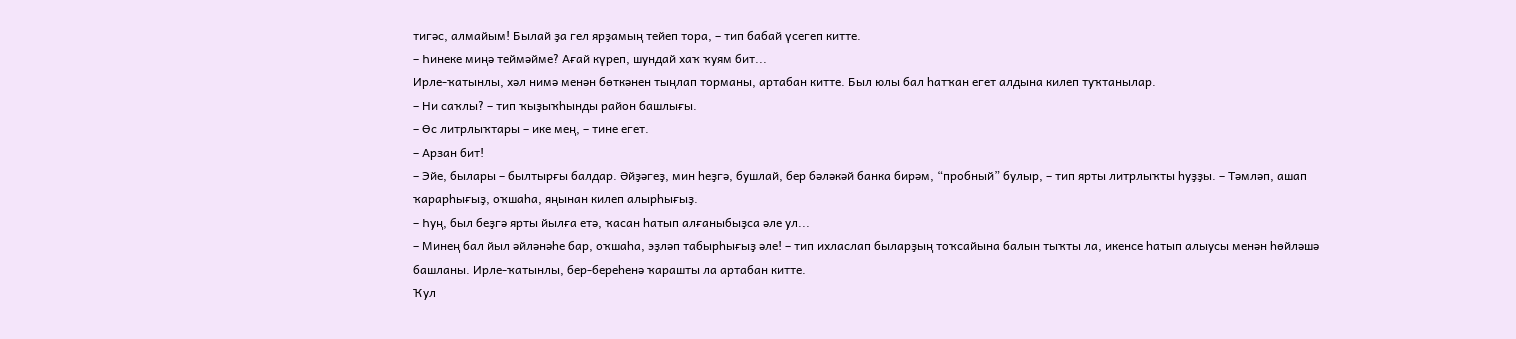тигәс, алмайым! Былай ҙа гел ярҙамың тейеп тора, – тип бабай үсегеп китте.
– Һинеке миңә теймәйме? Ағай күреп, шундай хаҡ ҡуям бит...
Ирле-ҡатынлы, хәл нимә менән бөткәнен тыңлап торманы, артабан китте. Был юлы бал һатҡан егет алдына килеп туҡтанылар.
– Ни саҡлы? – тип ҡыҙыҡһынды район башлығы.
– Өс литрлыҡтары – ике мең, – тине егет.
– Арзан бит!
– Эйе, былары – былтырғы балдар. Әйҙәгеҙ, мин һеҙгә, бушлай, бер бәләкәй банка бирәм, “пробный” булыр, – тип ярты литрлыҡты һуҙҙы. – Тәмләп, ашап ҡарарһығыҙ, оҡшаһа, яңынан килеп алырһығыҙ.
– Һуң, был беҙгә ярты йылға етә, ҡасан һатып алғаныбыҙса әле ул...
– Минең бал йыл әйләнәһе бар, оҡшаһа, эҙләп табырһығыҙ әле! – тип ихласлап быларҙың тоҡсайына балын тыҡты ла, икенсе һатып алыусы менән һөйләшә башланы. Ирле-ҡатынлы, бер-береһенә ҡарашты ла артабан китте.
Ҡул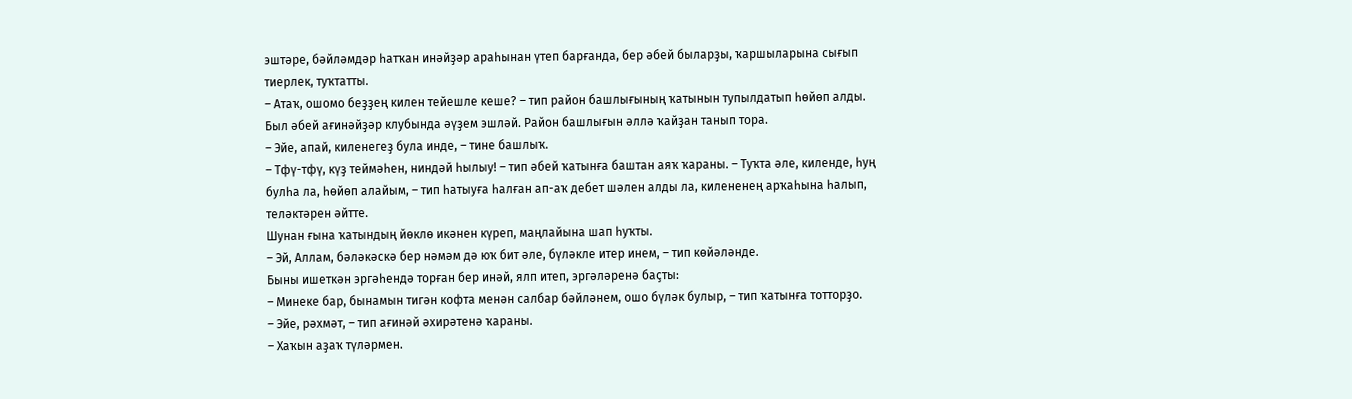эштәре, бәйләмдәр һатҡан инәйҙәр араһынан үтеп барғанда, бер әбей быларҙы, ҡаршыларына сығып тиерлек, туҡтатты.
– Атаҡ, ошомо беҙҙең килен тейешле кеше? – тип район башлығының ҡатынын тупылдатып һөйөп алды. Был әбей ағинәйҙәр клубында әүҙем эшләй. Район башлығын әллә ҡайҙан танып тора.
– Эйе, апай, киленегеҙ була инде, – тине башлыҡ.
– Тфү-тфү, күҙ теймәһен, ниндәй һылыу! – тип әбей ҡатынға баштан аяҡ ҡараны. – Туҡта әле, киленде, һуң булһа ла, һөйөп алайым, – тип һатыуға һалған ап-аҡ дебет шәлен алды ла, килененең арҡаһына һалып, теләктәрен әйтте.
Шунан ғына ҡатындың йөклө икәнен күреп, маңлайына шап һуҡты.
– Эй, Аллам, бәләкәскә бер нәмәм дә юҡ бит әле, бүләкле итер инем, – тип көйәләнде.
Быны ишеткән эргәһендә торған бер инәй, ялп итеп, эргәләренә баҫты:
– Минеке бар, бынамын тигән кофта менән салбар бәйләнем, ошо бүләк булыр, – тип ҡатынға тотторҙо.
– Эйе, рәхмәт, – тип ағинәй әхирәтенә ҡараны.
– Хаҡын аҙаҡ түләрмен.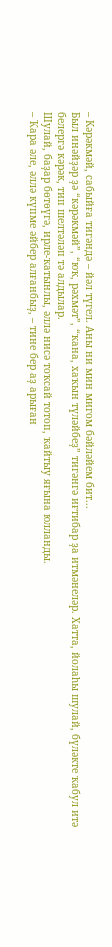– Кәрәкмәй, сабыйға тигәндә – йәл түгел. Аны ни мин мигом бәйләйем бит...
Был инәйҙәр ҙә “кәрәкмәй”, “юҡ, рәхмәт”, “ҡана, хаҡын түләйбеҙ” тигәнгә иғтибар ҙа итмәнеләр. Хатта, йолаһы шулай, бүләкте ҡабул итә белергә кәрәк, тип шелтәләп тә алдылар.
Шулай, баҙар бөтөүгә, ирле-ҡатынлы, әллә нисә тоҡсай тотоп, ҡайтыу яғына юлланды.
– Ҡара әле, әллә күпме әйбер алғанбыҙ, – тине бер аҙ арыған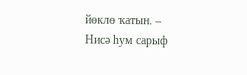йөклө ҡатын. – Нисә һум сарыф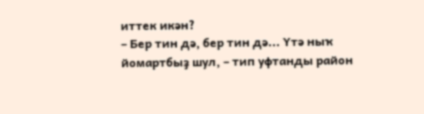иттек икән?
– Бер тин дә, бер тин дә... Үтә ныҡ йомартбыҙ шул, – тип уфтанды район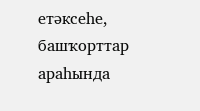етәксеһе, башҡорттар араһында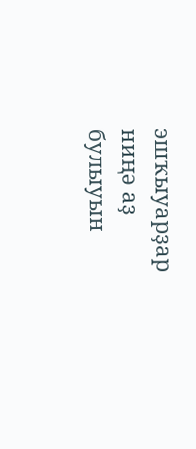эшҡыуарҙар ниңә аҙ булыуын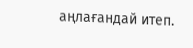аңлағандай итеп.